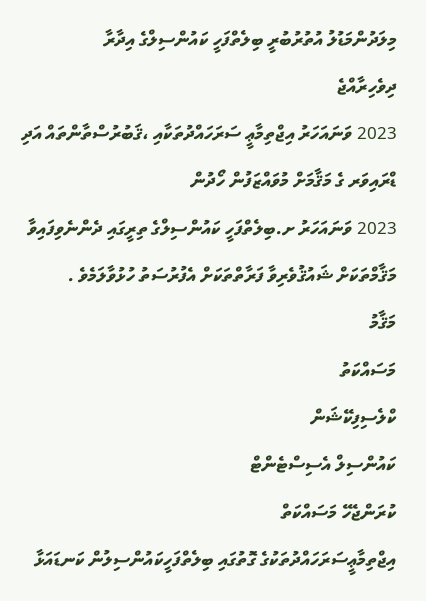މިލަދުންމަޑުލު އުތުރުބުރީ ބިލެތްފަހީ ކައުންސިލްގެ އިދާރާ
ދިވެހިރާއްޖެ
2023 ވަނައަހަރު އިޖްތިމާޢީ ސަރަހައްދުތަކާއި ،ޤަބުރުސްތާންތައް އަދި ޑްރައިވަރ ގެ މަޤާމަށް މުވައްޒަފުން ހޯދުން
2023 ވަނައަހަރު ށ.ބިލެތްފަހީ ކައުންސިލްގެ ތިރީގައި ދެންނެވިފައިވާ މަޤާމްތަކަށް ޝައުޤުވެރިވާ ފަރާތްތަކަށް އެފުރުސަތު ހުޅުވާލަމެވެ .
މަޤާމު
މަސައްކަތު
ކްލެސިފިކޭޝަން
ކައުންސިލް އެސިސްޓެންޓް
ކުރަންޖެހޭ މަސައްކަތް
އިޖްތިމާޢީސަރަހައްދުތަކުގެ ގޮތުގައި ބިލެތްފަހީކައުންސިލުން ކަނޑައަޅާ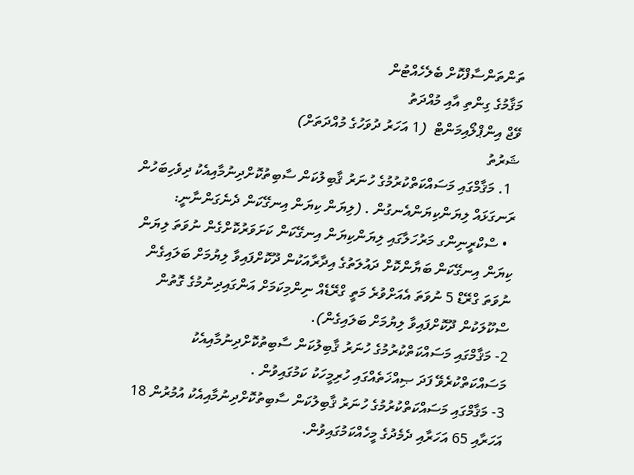ތަންތަންސާފްކޮށް ބެލެހެއްޓުން
މަޤާމުގެ ގިންތި އާއި މުއްދަތު
ވޭޖް އިންޕްލޯއިމަންޓް  (1 އަހަރު ދުވަހުގެ މުއްދަތަށް)
ޝަރުތު
  1. މަޤާމްގައި މަސައްކަތްކުރުމުގެ ހުނަރު ޤާބިލުކަން ސާބިތުކޮށްދިނުމާއިއެކު ދިވެހިބަހުން ރަނގަޅައް ލިޔަންކިޔަންއެނގުން . (ލިޔަން ކިޔަން އިނގޭކަން ދެނެގަންނާނީ:
  • ސްކްރީނިންގ މަރުހަލާގައި ލިޔަންކިޔަން އިނގޭކަން ކަށަވަރުކޮށްގެން ނުވަތަ ލިޔަން ކިޔަން އިނގޭކަން ބަޔާންކޮށް ދައުލަތުގެ އިދާރާއަކުން ދޫކޮށްފައިވާ ލިޔުމަށް ބަލައިގެން ނުވަތަ ގްރޭޑް 5 ނުވަތަ އެއަށްވުރެ މަތީ ގްރޭޑެއް ނިންމިކަމަށް އަންގައިދިނުމުގެ ގޮތުން ސްކޫލަކުން ދޫކޮށްފައިވާ ލިޔުމަށް ބަލައިގެން).
2- މަޤާމްގައި މަސައްކަތްކުރުމުގެ ހުނަރު ޤާބިލުކަން ސާބިތުކޮށްދިނުމާއިއެކު މަސައްކަތްކުރެވޭ ފަދަ ޞިއްޚަތެއްގައި ހުރިމީހަކު ކަމުގައިވުން .
3- މަޤާމްގައި މަސައްކަތްކުރުމުގެ ހުނަރު ޤާބިލުކަން ސާބިތުކޮށްދިނުމާއިއެކު އުމުރުން 18 އަހަރާއި 65 އަހަރާއި ދެމެދުގެ މީހެއްކަމުގައިވުން.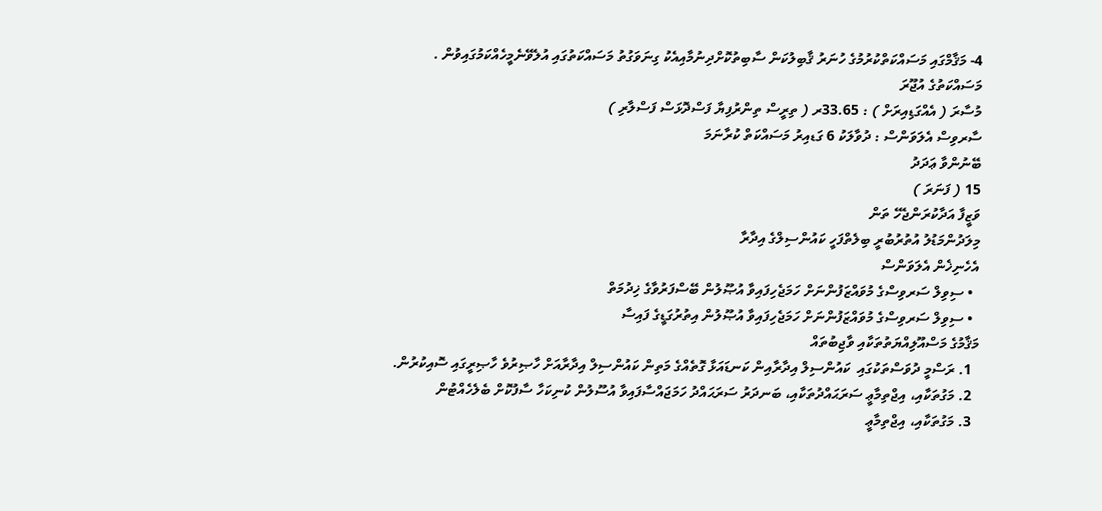4- މަޤާމްގައި މަސައްކަތްކުރުމުގެ ހުނަރު ޤާބިލުކަން ސާބިތުކޮށްދިނުމާއިއެކު ގިނަވަގުތު މަސައްކަތުގައި އުލެވޭނެމީހެއްކަމުގައިވުން .
މަސައްކަތުގެ އުޖޫރަ
މުސާރަ ( އެއްގަޑިއިރަށް ) : 33.65ރ ( ތިރީސް ތިންރުފިޔާ ފަސްދޮޅަސް ފަސްލާރި )
ސާރވިސް އެލަވަންސް : ދުވާލަކު 6 ގަޑއިރު މަސައްކަތް ކުރާނަމަ
ބޭނުންވާ ޢަދަދު
15 ( ފަނަރަ )
ވަޒީފާ އަދާކުރަންޖެހޭ ތަން
މިލަދުންމަޑުލު އުތުރުބުރީ ބިލެތްފަހީ ކައުންސިލްގެ އިދާރާ
އެހެނިޚެން އެލަވަންސް
  • ސިވިލް ސަރވިސްގެ މުވައްޒަފުންނަށް ހަމަޖެހިފައިވާ އުޞޫލުން ބޭސްފަރުވާގެ ޚިދުމަތް
  • ސިވިލް ސަރވިސްގެ މުވައްޒަފުންނަށް ހަމަޖެހިފައިވާ އުޞޫލުން އިތުރުގަޑީގެ ފައިސާ
މަޤާމުގެ މަސްއޫލިއްޔަތުތަކާއި ވާޖިބުތައް
  1. ރަސްމީ ދުވަސްތަކުގައި  ކައުންސިލް އިދާރާއިން ކަނޑައަޅާ ގޮތެއްގެ މަތިން ކައުންސިލް އިދާރާއަށް ހާޞިރުވެ ހާޞިރީގައި ސޮއިކުރުން.
  2. މަގުތަކާއި، އިޖްތިމާޢީ ސަރަޙައްދުތަކާއި، ބަނދަރު ސަރަޙައްދު ހަމަޖައްސާފައިވާ އުސޫލުން ކުނިކަހާ ސާފުކޮށް ބެލެހެއްޓުން
  3. މަގުތަކާއި، އިޖްތިމާޢީ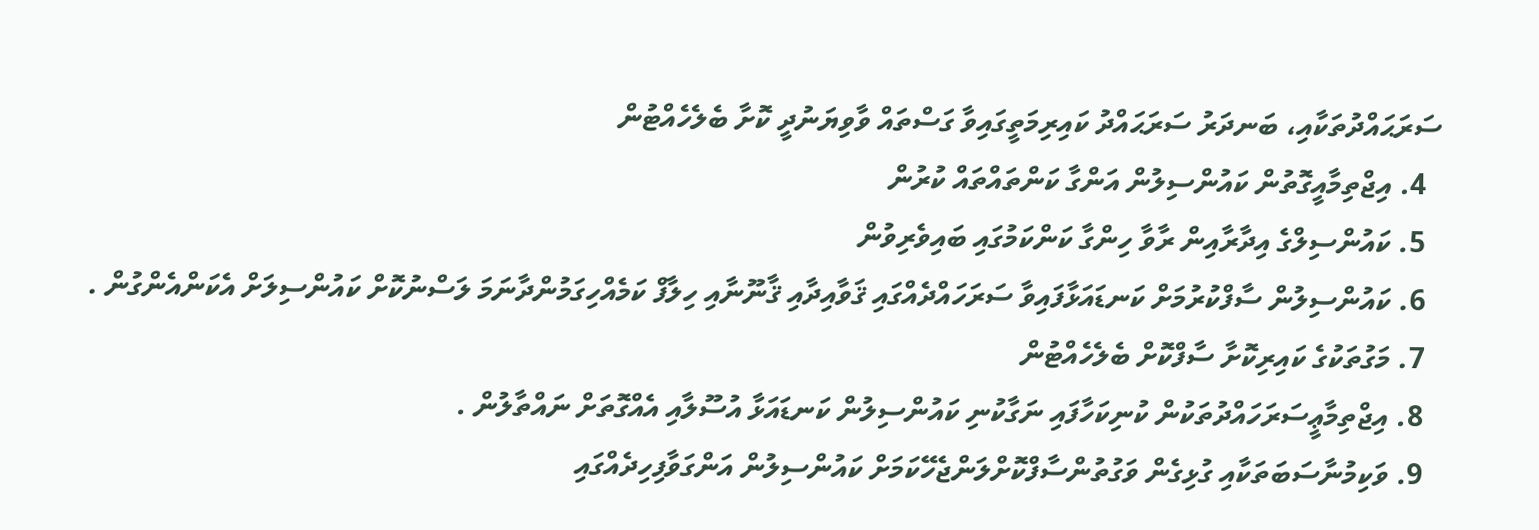ސަރަޙައްދުތަކާއި، ބަނދަރު ސަރަޙައްދު ކައިރިމަތީގައިވާ ގަސްތައް ވާވިޔަނުދީ ކޮށާ ބެލެހެއްޓުން
  4. އިޖްތިމާއީގޮތުން ކައުންސިލުން އަންގާ ކަންތައްތައް ކުރުން
  5. ކައުންސިލްގެ އިދާރާއިން ރާވާ ހިންގާ ކަންކަމުގައި ބައިވެރިވުން
  6. ކައުންސިލުން ސާފްކުރުމަށް ކަނޑައަޅާފައިވާ ސަރަހައްދެއްގައި ޤަވާއިދާއި ޤާނޫނާއި ހިލާފް ކަމެއްހިގަމުންދާނަމަ ލަސްނުކޮށް ކައުންސިލަށް އެކަންއެންގުން .
  7. މަގުތަކުގެ ކައިރިކޮށާ ސާފްކޮށް ބެލެހެއްޓުން
  8. އިޖްތިމާޢީސަރަހައްދުތަކުން ކުނިކަހާފައި ނަގާކުނި ކައުންސިލުން ކަނޑައަޅާ އުސޫލާއި އެއްގޮތަށް ނައްތާލުން .
  9. ވަކިމުނާސަބަތަކާއި ގުޅިގެން ވަގުތުންސާފްކޮށްލަންޖެހޭކަމަށް ކައުންސިލުން އަންގަވާފިހިދެއްގައި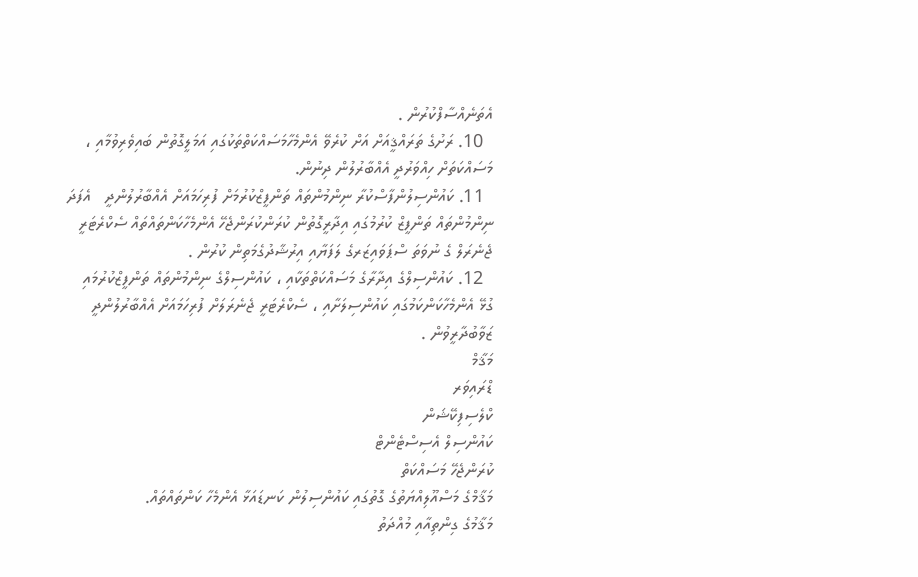އެތަނެއްސާފްކުރުން .
  10. ރަށުގެ ތަރައްޤީއަށް އަށް ކުރެވޭ އެންމެހާމަސައްކަތްތަކުގައި އަމަލީގޮތުން ބައިވެރިވުމާއި ، މަސައްކަތަށް ހިއްވަރުދީ އެއްބާރުލުން ދިނުން.
  11. ކައުންސިލުންފާސްކުރާ ނިންމުންތައް ތަންފީޒްކުރުމަށް ފުރިހަމައަށް އެއްބާރުލުންދީ   އެފަދަ ނިންމުންތައް ތަންފީޒް ކުރުމުގައި އިދާރީގޮތުން ކުރަންކުރަންޖެހޭ އެންމެހާކަންތައްތައް ސެކްރެޓަރީ ޖެނެރަލް ގެ ނުވަތަ ސްޕަވައިޒަރގެ ލަފަޔާއި އިރުޝާދުގެމަތިން ކުރުން .
  12. ކައުންސިލްގެ އިދާރާގެ މަސައްކަތްތަކާއި ، ކައުންސިލްގެ ނިންމުންތައް ތަންފީޒްކުރުމައި      ގުޅޭ އެންމެހާކަންކަމުގައި ކައުންސިލަށާއި ، ސެކްރެޓަރީ ޖެނެރަލަށް ފުރިހަމައަށް އެއްބާރުލުންދީ ޒަވާބުދާރީވުން .
މަޤާމް
ޑްރައިވަރ
ކްލެސިފިކޭޝަން
ކައުންސިލް އެސިސްޓެންޓް
ކުރަންޖެހޭ މަސައްކަތް
މަޤާމްގެ މަސްއޫލިއްޔަތުގެ ގޮތުގައި ކައުންސިލުން ކަނޑައަޅާ އެންމެހާ ކަންތައްތައް.
މަޤާމުގެ ގިންތިއާއި މުއްދަތު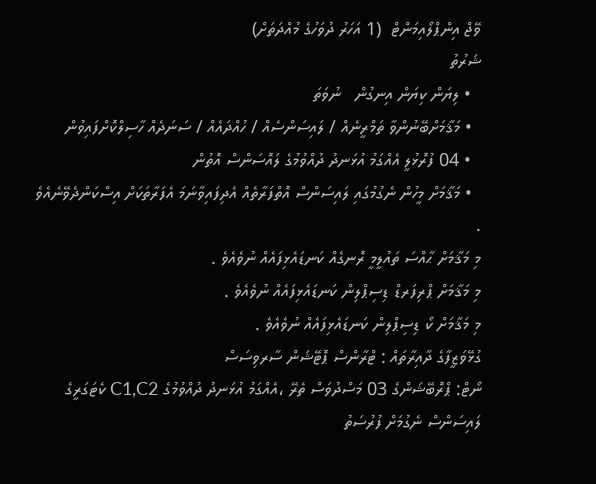ވޭޖް އިންޕްލޯއިމަންޓް  (1 އަހަރު ދުވަހުގެ މުއްދަތަށް)
ޝަރުތު
  • ލިޔަން ކިޔަން އިނގުން   ނުވަތަ
  • މަޤާމަށްބޭނުންވާ ތަމްރީނެއް / ލައިސަންސެއް / ހުއްދައެއް / ސަނަދެއް ހާސިލްކޮށްފައިވުން
  • 04 ފުރޮޅުލީ އެއްގަމު އުޅަނދު ދުއްވުމުގެ ލައޮސަންސް އޮތުން
  • މަޤާމަށް މީހުން ނެގުމުގައި ލައިސަންސް އޮތްފަރާތެއް އެދިފައިވާނަމަ އެފަރާތަކަށް އިސްކަންދެވޭނެއެވެ .
މި މަޤާމަށް ޙާއްސަ ތައުލީމީ ރޮނގެއް ކަނޑައެޅިފައެއް ނުވެއެވެ .
މި މަޤާމަށް ޕްރިފަރޑް ޑިސިޕްލިން ކަނޑައެޅިފައެއް ނުވެއެވެ .
މި މަޤާމަށް ކޯ ޑިސިޕްލިން ކަނޑައެޅިފައެއް ނުވެއެވެ .
ގުޅޭވަޒީފާގެ ދާއިރާތައް : ޓްރާންސް ޕޮޓޭޝަން ސާރވިސަސް
ނޯޓް: ޕްރޮބޭޝަންގެ 03 މަސްދުވަސް ތެރޭ ،އެއްގަމު އުޅަނދު ދުއްވުމުގެ C1,C2 ކެޓަގަރީގެ ލައިސަންސް ނެގުމަށް ފުރުސަތު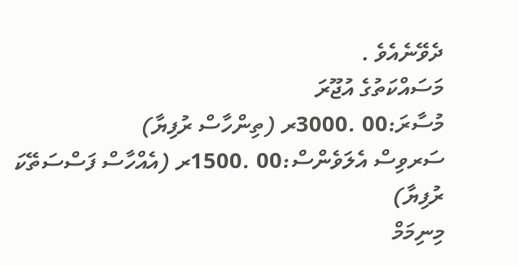ދެވޭނެއެވެ .
މަސައްކަތުގެ އުޖޫރަ
މުސާރަ:00 .3000ރ (ތިންހާސް ރުފިޔާ)
ސަރވިސް އެލަވެންސް:00 .1500ރ (އެއްހާސް ފަސްސަތޭކަ ރުފިޔާ)
މިނިމަމް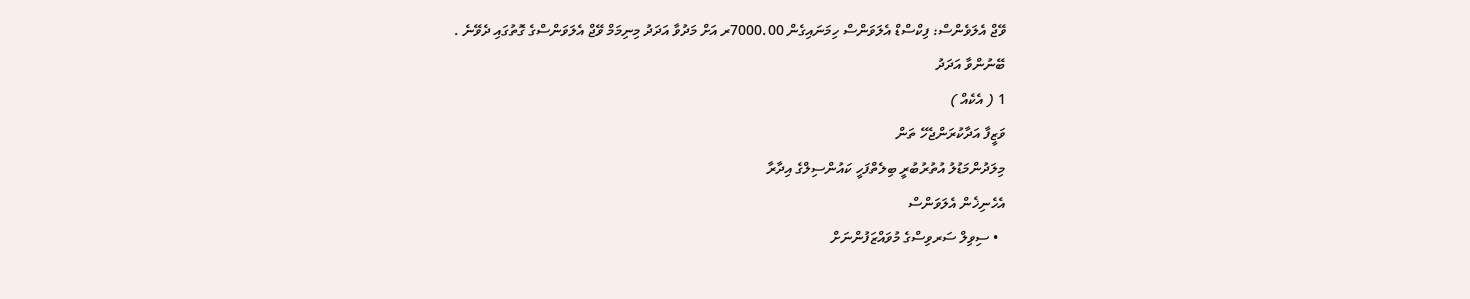ވޭޖް އެލަވެންސް: ފިކްސްޑް އެލަވަންސް ހިމަނައިގެން 7000.00ރ އަށް މަދުވާ އަދަދު މިނިމަމް ވޭޖް އެލަވަންސްގެ ގޮތުގައި ދެވޭނެ .
ބޭނުންވާ އަދަދު
1 ( އެކެއް )
ވަޒީފާ އަދާކުރަންޖެހޭ ތަން
މިލަދުންމަޑުލު އުތުރުބުރީ ބިލެތްފަހީ ކައުންސިލްގެ އިދާރާ
އެހެނިޚެން އެލަވަންސް
  • ސިވިލް ސަރވިސްގެ މުވައްޒަފުންނަށް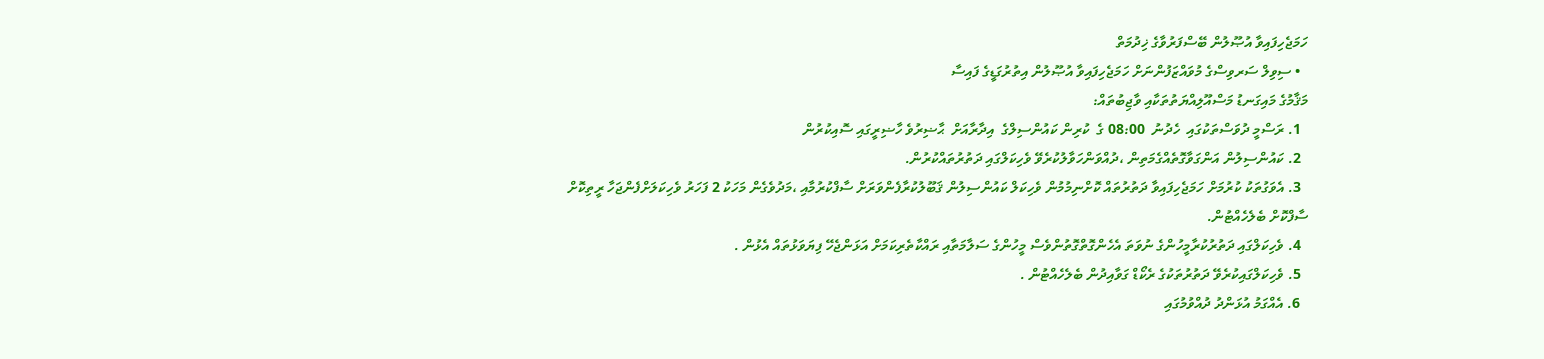ހަމަޖެހިފައިވާ އުޞޫލުން ބޭސްފަރުވާގެ ޚިދުމަތް
  • ސިވިލް ސަރވިސްގެ މުވައްޒަފުންނަށް ހަމަޖެހިފައިވާ އުޞޫލުން އިތުރުގަޑީގެ ފައިސާ
މަޤާމުގެ މައިގަނޑު މަސްއޫލިއްޔަތުތަކާއި ވާޖިބުތައް:
  1. ރަސްމީ ދުވަސްތަކުގައި  ހެދުނު  08:00 ގެ  ކުރިން ކައުންސިލްގެ  އިދާރާއަށް  ޙާޟިރުވެ ހާޟިރީގައި ސޮއިކުރުން
  2. ކައުންސިލުން އަންގަވާގޮތެއްގެމަތިން ،ދުއްވަންހަވާލުކުރެވޭ ވެހިކަލްގައި ދަތުރުތައްކުރުން.
  3. އެވަގުތަކު ކުރުމަށް ހަމަޖެހިފައިވާ ދަތުރުތައް ކޮށްނިމުމުން ވެހިކަލް ކައުންސިލުން ޤަބޫލުކުރާފެންވަރަށް ސާފްކުރުމާއި ،މަދުވެގެން މަހަކު 2 ފަހަރު ވެހިކަލަށްފެންޖަހާ ރީތިކޮށް ސާފްކޮށް ބެލެހެއްޓުން.
  4. ވެހިކަލްގައި ދަތުރުކުރާމީހުންގެ ނުވަތަ އެހެންގޮތްގޮތުންވެސް މީހުންގެ ސަލާމަތާއި ރައްކާތެރިކަމަށް އަޅަންޖެހޭ ފިޔަވަޅުތައް އެޅުން .
  5. ވެހިކަލްގައިކުރެވޭ ދަތުރުތަކުގެ ރެކޯޑް ގަވާއިދުން ބެލެހެއްޓުން .
  6. އެއްގަމު އުޅަންދު ދުއްވުމުގައި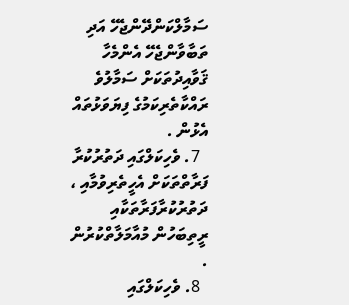ސަމާލްކަންދޭންޖެހޭ އަދި ތަބާވާންޖެހޭ އެންމެހާ ޤަވާއިދުތަކަށް ސަމާލުވެ ރައްކާތެރިކަމުގެ ފިޔަވަޅުތައް އެޅުން .
  7. ވެހިކަލްގައި ދަތުރުކުރާ ފަރާތްތަކަށް އެހީތެރިވުމާއި ، ދަތުރުކުރާފަރާތަކާއި ރީތިބަހުން މުއާމަލާތްކުރުން .
  8. ވެހިކަލްގައި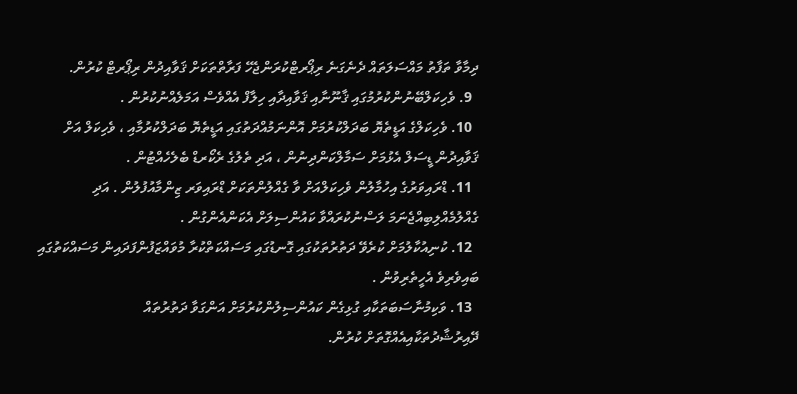ދިމާވާ ތަފާތު މައްސަލަތައް ދެނެގަނެ ރިޕޯރޓްކުރަންޖެހޭ ފަރާތްތަކަށް ޤަވާއިދުން ރިޕޯރޓް ކުރުން.
  9. ވެހިކަލްބޭނުންކުރުމުގައި ޤާނޫނާއި ޤަވާއިދާއި ހިލާފް އެއްވެސް އަމަލެއްނުކުރުން .
  10. ވެހިކަލްގެ އަޑީތެޔޮ ބަދަލްކުރުމަށް އޮންނަމުއްދަތުގައި އަޑީތެޔޮ ބަދަލްކުރުމާއި ، ވެހިކަލް އަށް ޤަވާއިދުން ޑީސަލް އެޅުމަށް ސަމާލްކަންދިނުން ، އަދި ތެލުގެ ރެކޯރޑް ބެލެހެއްޓުން .
  11. ޑްރައިވަރުގެ އިހުމާލުން ވެހިކަލްއަށް ވާ ގެއްލުންތަކަށް ޑްރައިވަރ ޒިންމާއުފުލުން . އަދި ގެއްލުމެއްލިބިއްޖެނަމަ ލަސްނުކުރައްވާ ކައުންސިލަށް އެކަންއެންގުން .
  12. ކުނިއުކާލުމަށް ކުރެވޭ ދަތުރުތަކުގައި ގޮނޑުގައި މަސައްކަތްކުރާ މުވައްޒަފުންފަދައިން މަސައްކަތުގައި ބައިވެރިވެ އެހީތެރިވުން .
  13. ވަކިމުނާސަބަތަކާއި ގުޅިގެން ކައުންސިލުންކުރުމަށް އަންގަވާ ދަތުރުތައް ދޭއިރުޝާދުތަކާއިއެއްގޮތަށް ކުރުން.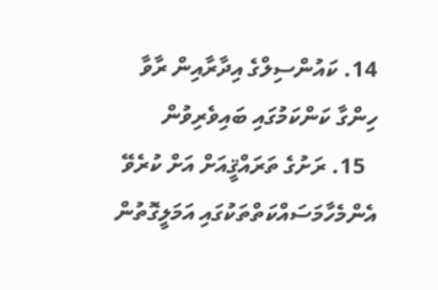14. ކައުންސިލްގެ އިދާރާއިން ރާވާ ހިންގާ ކަންކަމުގައި ބައިވެރިވުން
  15. ރަށުގެ ތަރައްޤީއަށް އަށް ކުރެވޭ އެންމެހާމަސައްކަތްތަކުގައި އަމަލީގޮތުން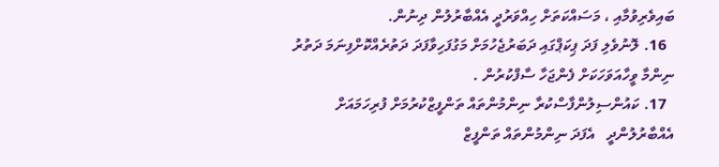ބައިވެރިވުމާއި ، މަސައްކަތަށް ހިއްވަރުދީ އެއްބާރުލުން ދިނުން.
  16. ލޮނުވެލި ފަދަ ޕިކަޕްގައި ދަބަރުޖެހުމަށް މަގުފަހިވާފަދަ ދަތުރެއްކޮށްފިނަމަ ދަތުރު ނިންމާ ވީހާއަވަހަކަށް ފެންޖަހާ ސާފްކުރުން .
  17. ކައުންސިލުންފާސްކުރާ ނިންމުންތައް ތަންފީޒްކުރުމަށް ފުރިހަމައަށް އެއްބާރުލުންދީ   އެފަދަ ނިންމުންތައް ތަންފީޒް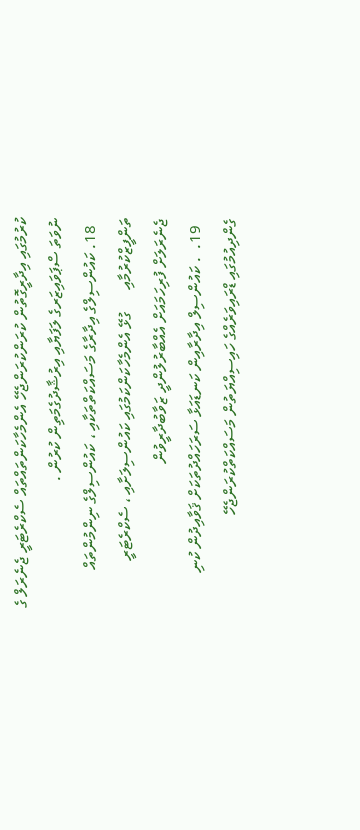ކުރުމުގައި އިދާރީގޮތުން ކުރަންކުރަންޖެހޭ އެންމެހާކަންތައްތައް ސެކްރެޓަރީ ޖެނެރަލް ގެ ނުވަތަ ސްޕަވައިޒަރގެ ލަފަޔާއި އިރުޝާދުގެމަތިން ކުރުން .
  18. ކައުންސިލްގެ އިދާރާގެ މަސައްކަތްތަކާއި ، ކައުންސިލްގެ ނިންމުންތައް ތަންފީޒްކުރުމާއި      ގުޅޭ އެންމެހާކަންކަމުގައި ކައުންސިލަށާއި ، ސެކްރެޓަރީ ޖެނެރަލަށް ފުރިހަމައަށް އެއްބާރުލުންދީ ޒަވާބުދާރީވުން
  19.  . ކައުންސިލް އިދާރާއިން ކަނޑައަޅާ ސަރަހައްދުތަކަށް ޤަވާއިދުން ކުނި ގެންދިއުމުގައި ޑްރައިވަރެއްގެ ހައިސިއްޔަތުން މަސައްކަތްކުރަންޖެހޭ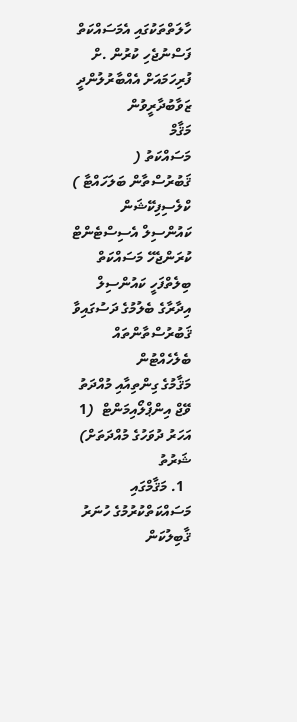ހާލަތްތަކުގައި އެމަސައްކަތް ފަސްނުޖެހި ކުރުން .ށް ފުރިހަމައަށް އެއްބާރުލުންދީ ޒަވާބުދާރީވުން
މަޤާމް
މަސައްކަތު ( ޤަބުރުސްތާން ބަލަހައްޓާ )
ކްލެސިފިކޭޝަން
ކައުންސިލް އެސިސްޓެންޓް
ކުރަންޖެހޭ މަސައްކަތް
ބިލެތްފަހީ ކައުންސިލް އިދާރާގެ ބެލުމުގެ ދަސުގައިވާ ޤަބުރުސްތާންތައް ބެލެހެއްޓުން
މަޤާމުގެ ގިންތިއާއި މުއްދަތު
ވޭޖް އިންޕްލޯއިމަންޓް  (1 އަހަރު ދުވަހުގެ މުއްދަތަށް)
ޝަރުތު
  1. މަޤާމްގައި މަސައްކަތްކުރުމުގެ ހުނަރު ޤާބިލުކަން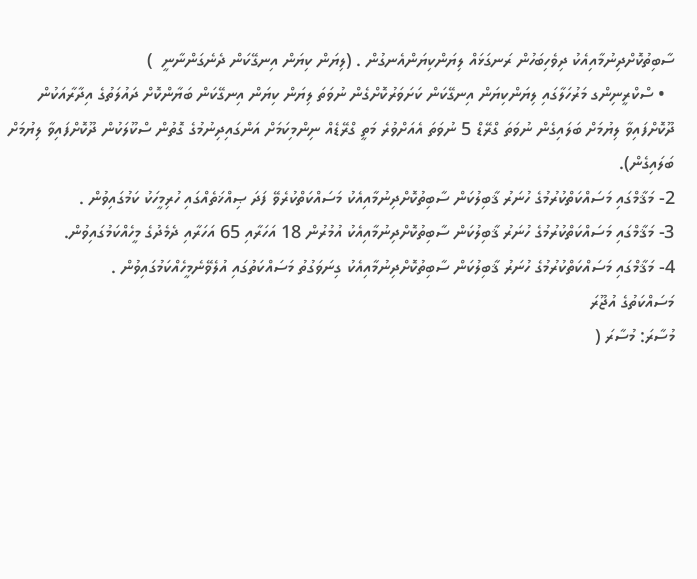ސާބިތުކޮށްދިނުމާއިއެކު ދިވެހިބަހުން ރަނގަޅައް ލިޔަންކިޔަންއެނގުން . (ލިޔަން ކިޔަން އިނގޭކަން ދެނެގަންނާނީ  )
  • ސްކްރީނިންގ މަރުހަލާގައި ލިޔަންކިޔަން އިނގޭކަން ކަށަވަރުކޮށްގެން ނުވަތަ ލިޔަން ކިޔަން އިނގޭކަން ބަޔާންކޮށް ދައުލަތުގެ އިދާރާއަކުން ދޫކޮށްފައިވާ ލިޔުމަށް ބަލައިގެން ނުވަތަ ގްރޭޑް 5 ނުވަތަ އެއަށްވުރެ މަތީ ގްރޭޑެއް ނިންމިކަމަށް އަންގައިދިނުމުގެ ގޮތުން ސްކޫލަކުން ދޫކޮށްފައިވާ ލިޔުމަށް ބަލައިގެން).
2- މަޤާމްގައި މަސައްކަތްކުރުމުގެ ހުނަރު ޤާބިލުކަން ސާބިތުކޮށްދިނުމާއިއެކު މަސައްކަތްކުރެވޭ ފަދަ ޞިއްޚަތެއްގައި ހުރިމީހަކު ކަމުގައިވުން .
3- މަޤާމްގައި މަސައްކަތްކުރުމުގެ ހުނަރު ޤާބިލުކަން ސާބިތުކޮށްދިނުމާއިއެކު އުމުރުން 18 އަހަރާއި 65 އަހަރާއި ދެމެދުގެ މީހެއްކަމުގައިވުން.
4- މަޤާމްގައި މަސައްކަތްކުރުމުގެ ހުނަރު ޤާބިލުކަން ސާބިތުކޮށްދިނުމާއިއެކު ގިނަވަގުތު މަސައްކަތުގައި އުލެވޭނެމީހެއްކަމުގައިވުން .
މަސައްކަތުގެ އުޖޫރަ
މުސާރަ: މުސާރަ (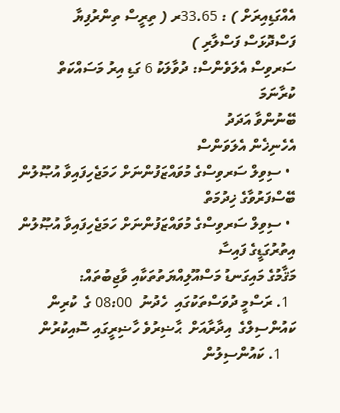އެއްގަޑިއިރަށް ) : 33.65ރ ( ތިރީސް ތިންރުފިޔާ ފަސްދޮޅަސް ފަސްލާރި )
ސަރވިސް އެލަވެންސް: ދުވާލަކު 6 ގަޑި އިރު މަސައްކަތް ކުރާނަމަ
ބޭނުންވާ އަދަދު
އެހެނިޚެން އެލަވަންސް
  • ސިވިލް ސަރވިސްގެ މުވައްޒަފުންނަށް ހަމަޖެހިފައިވާ އުޞޫލުން ބޭސްފަރުވާގެ ޚިދުމަތް
  • ސިވިލް ސަރވިސްގެ މުވައްޒަފުންނަށް ހަމަޖެހިފައިވާ އުޞޫލުން އިތުރުގަޑީގެ ފައިސާ
މަޤާމުގެ މައިގަނޑު މަސްއޫލިއްޔަތުތަކާއި ވާޖިބުތައް:
  1. ރަސްމީ ދުވަސްތަކުގައި  ހެދުނު  08:00 ގެ  ކުރިން ކައުންސިލްގެ  އިދާރާއަށް  ޙާޟިރުވެ ހާޟިރީގައި ސޮއިކުރުން
    1. ކައުންސިލުން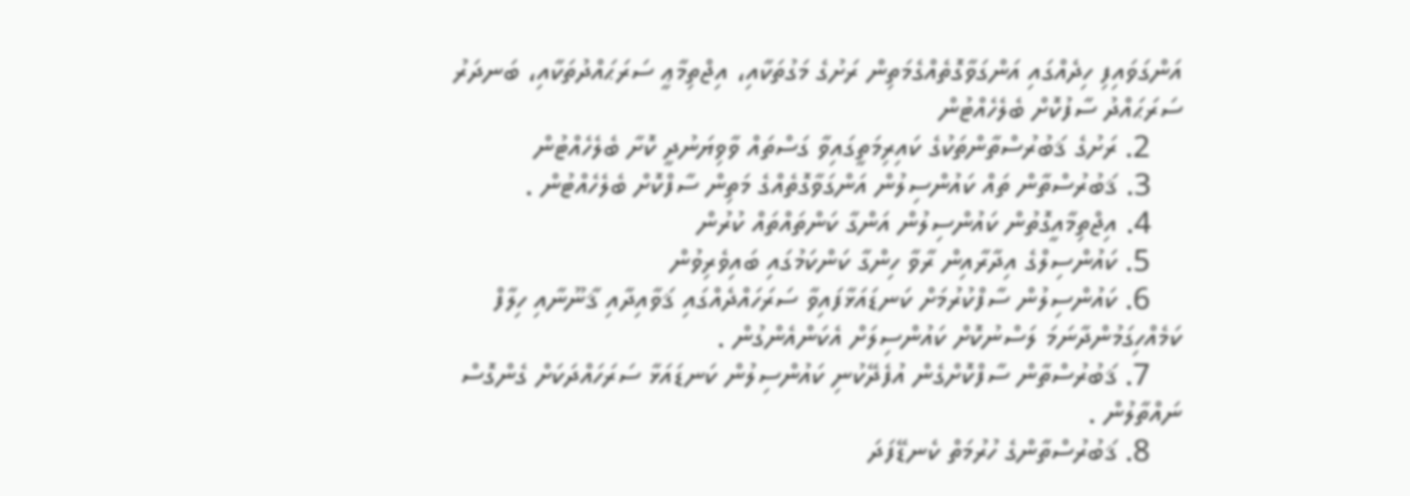އަންގަވައިފި ހިދެއްގައި އަންގަވާގޮތެއްގެމަތިން ރަށުގެ މަގުތަކާއި، އިޖްތިމާޢީ ސަރަޙައްދުތަކާއި، ބަނދަރު ސަރަޙައްދު ސާފުކޮށް ބެލެހެއްޓުން
    2. ރަށުގެ ޤަބުރުސްތާންތަކުގެ ކައިރިމަތީގައިވާ ގަސްތައް ވާވިޔަނުދީ ކޮށާ ބެލެހެއްޓުން
    3. ޤަބުރުސްތާން ތައް ކައުންސިލުން އަންގަވާގޮތެއްގެ މަތިން ސާފްކޮށް ބެލެހެއްޓުން .
    4. އިޖްތިމާއީގޮތުން ކައުންސިލުން އަންގާ ކަންތައްތައް ކުރުން
    5. ކައުންސިލްގެ އިދާރާއިން ރާވާ ހިންގާ ކަންކަމުގައި ބައިވެރިވުން
    6. ކައުންސިލުން ސާފްކުރުމަށް ކަނޑައަޅާފައިވާ ސަރަހައްދެއްގައި ޤަވާއިދާއި ޤާނޫނާއި ހިލާފް ކަމެއްހިގަމުންދާނަމަ ލަސްނުކޮށް ކައުންސިލަށް އެކަންއެންގުން .
    7. ޤަބުރުސްތާން ސާފްކޮށްގެން އުފެދޭކުނި ކައުންސިލުން ކަނޑައަޅާ ސަރަހައްދަކަށް ގެންގޮސް ނައްތާލުން .
    8. ޤަބުރުސްތާންގެ ހުރުމަތް ކެނޑޭފަދަ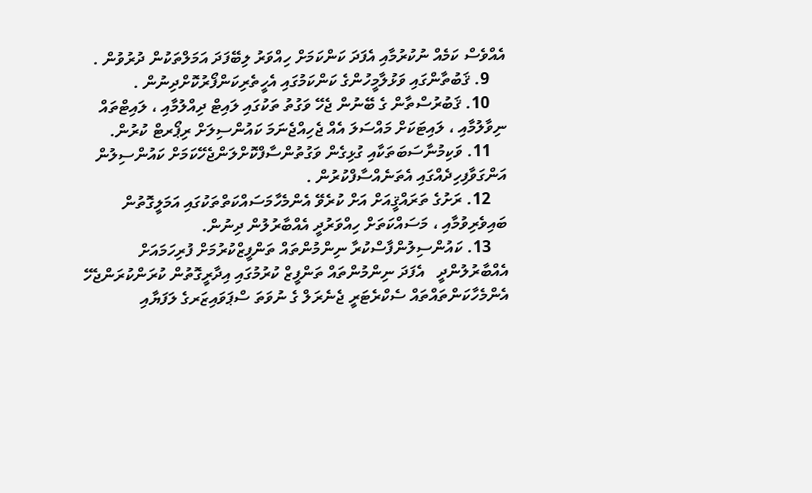އެއްވެސް ކަމެއް ނުކުރުމާއި އެފަދަ ކަންކަމަށް ހިއްވަރު ލިބޭފަދަ އަމަލްތަކުން ދުރުވުން .
    9. ޤަބުތާންގައި ވަޅުލާމީހުންގެ ކަންކަމުގައި އެހީތެރިކަންފޯރުކޮށްދިނުން .
    10. ޤަބުރުސްތާން ގެ ބޭނުން ޖެހޭ ވަގުތު ތަކުގައި ލައިޓް ދިއްލުމާއި ، ލައިޓްތައް ނިވާލުމާއި ، ލައިޓަކަށް މައްސަލަ އެއް ޖެހިއްޖެނަމަ ކައުންސިލަށް ރިޕޯރޓް ކުރުން.
    11. ވަކިމުނާސަބަތަކާއި ގުޅިގެން ވަގުތުންސާފްކޮށްލަންޖެހޭކަމަށް ކައުންސިލުން އަންގަވާފިހިދެއްގައި އެތަނެއްސާފްކުރުން .
    12. ރަށުގެ ތަރައްޤީއަށް އަށް ކުރެވޭ އެންމެހާމަސައްކަތްތަކުގައި އަމަލީގޮތުން ބައިވެރިވުމާއި ، މަސައްކަތަށް ހިއްވަރުދީ އެއްބާރުލުން ދިނުން.
    13. ކައުންސިލުންފާސްކުރާ ނިންމުންތައް ތަންފީޒްކުރުމަށް ފުރިހަމައަށް އެއްބާރުލުންދީ   އެފަދަ ނިންމުންތައް ތަންފީޒް ކުރުމުގައި އިދާރީގޮތުން ކުރަންކުރަންޖެހޭ އެންމެހާކަންތައްތައް ސެކްރެޓަރީ ޖެނެރަލް ގެ ނުވަތަ ސްޕަވައިޒަރގެ ލަފަޔާއި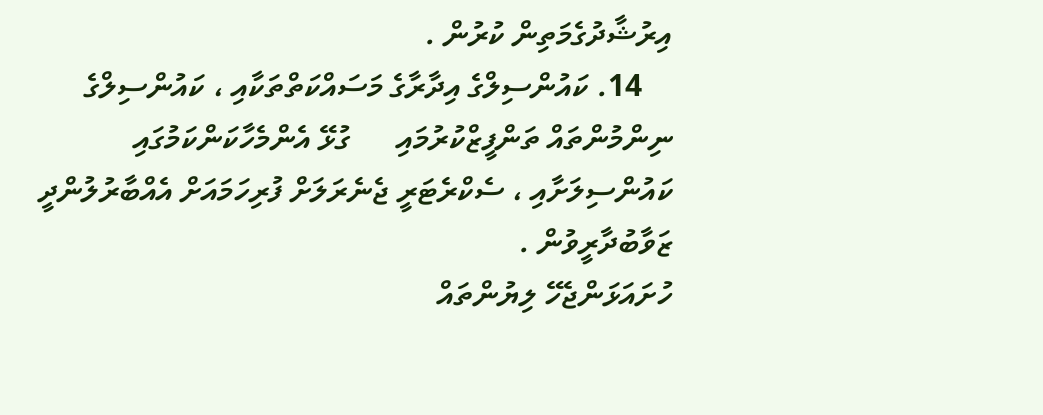އިރުޝާދުގެމަތިން ކުރުން .
    14. ކައުންސިލްގެ އިދާރާގެ މަސައްކަތްތަކާއި ، ކައުންސިލްގެ ނިންމުންތައް ތަންފީޒްކުރުމައި      ގުޅޭ އެންމެހާކަންކަމުގައި ކައުންސިލަށާއި ، ސެކްރެޓަރީ ޖެނެރަލަށް ފުރިހަމައަށް އެއްބާރުލުންދީ ޒަވާބުދާރީވުން .
ހުށައަޅަންޖެހޭ ލިޔުންތައް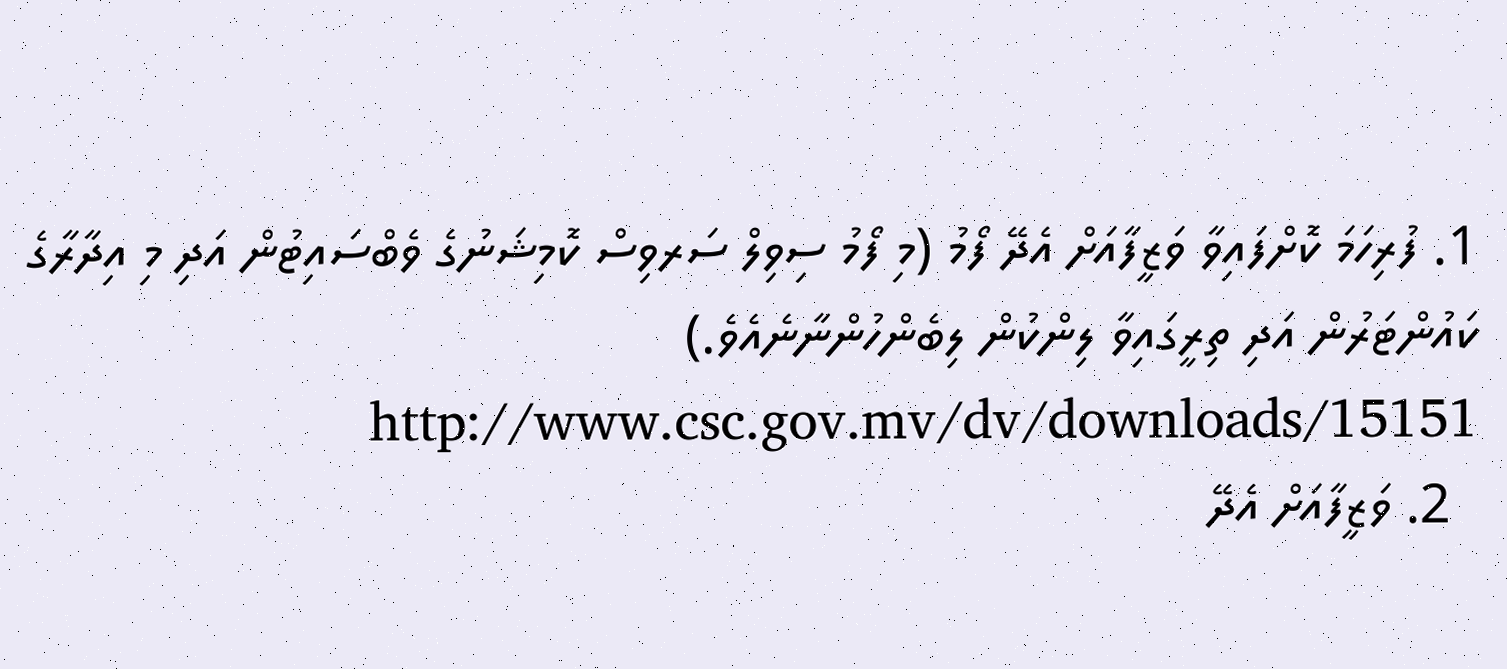1. ފުރިހަމަ ކޮށްފައިވާ ވަޒީފާއަށް އެދޭ ފޯމު (މި ފޯމު ސިވިލް ސަރވިސް ކޮމިޝަނުގެ ވެބްސައިޓުން އަދި މި އިދާރާގެ ކައުންޓަރުން އަދި ތިރީގައިވާ ލިންކުން ލިބެންހުންނާނެއެވެ.) http://www.csc.gov.mv/dv/downloads/15151
  2. ވަޒީފާއަށް އެދޭ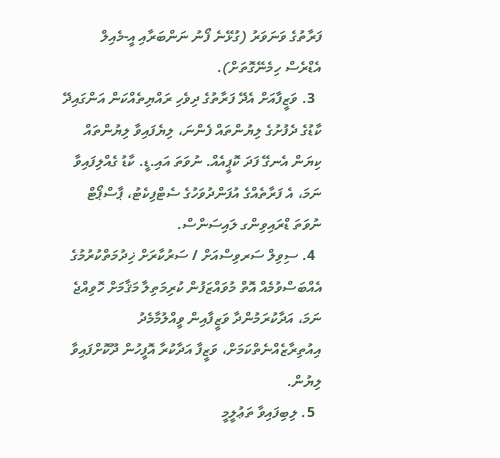ފަރާތުގެ ވަނަވަރު (ގުޅޭނެ ފޯނު ނަންބަރާއި އީ-މެއިލް އެޑްރެސް ހިމެނޭގޮތަށް).
  3. ވަޒީފާއަށް އެދޭ ފަރާތުގެ ދިވެހި ރައްޔިތެއްކަން އަންގައިދޭ ކާޑުގެ ދެފުށުގެ ލިޔުންތައް ފެންނަ، ލިޔެފައިވާ ލިޔުންތައް ކިޔަން އެނގޭ ފަދަ ކޮޕީއެއް. ނުވަތަ އައި.ޑީ. ކާޑު ގެއްލިފައިވާ ނަމަ، އެ ފަރާތެއްގެ އުފަންދުވަހުގެ ސެޓްފިކެޓު، ޕާސްޕޯޓް ނުވަތަ ޑްރައިވިންގ ލައިސަންސް.
  4. ސިވިލް ސަރވިސްއަށް / ސަރުކާރަށް ޚިދުމަތްކުރުމުގެ އެއްބަސްވުމެއް އޮތް މުވައްޒަފުން ކުރިމަތިލާ މަޤާމަށް ހޮވިއްޖެ ނަމަ، އަދާކުރަމުންދާ ވަޒީފާއިން ވީއްލުމާމެދު އިއުތިރާޒެއްނެތްކަމަށް، ވަޒީފާ އަދާކުރާ އޮފީހުން ދޫކޮށްފައިވާ ލިޔުން.
  5. ލިބިފައިވާ ތަޢުލީމީ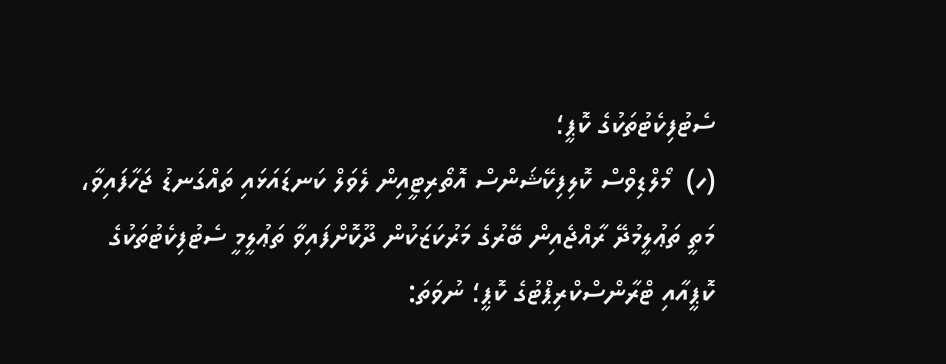ސެޓުފިކެޓުތަކުގެ ކޮޕީ؛
(ހ)  މޯލްޑިވްސް ކޮލިފިކޭޝަންސް އޮތޯރިޓީއިން ލެވަލް ކަނޑައަޅައި ތައްގަނޑު ޖަހާފައިވާ، މަތީ ތަޢުލީމުދޭ ރާއްޖެއިން ބޭރުގެ މަރުކަޒަކުން ދޫކޮށްފައިވާ ތަޢުލީމީ ސެޓުފިކެޓުތަކުގެ ކޮޕީއާއި ޓްރާންސްކްރިޕްޓުގެ ކޮޕީ؛ ނުވަތަ: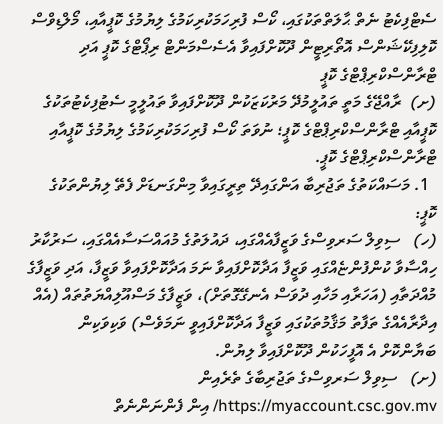ސެޓްފިކެޓު ނެތް ޙާލަތްތަކުގައި، ކޯސް ފުރިހަމަކުރިކަމުގެ ލިޔުމުގެ ކޮޕީއާއި، މޯލްޑިވްސް ކޮލިފިކޭޝަންސް އޮތޯރިޓީން ދޫކޮށްފައިވާ އެސެސްމަންޓް ރިޕޯޓްގެ ކޮޕީ އަދި ޓްރާންސްކްރިޕްޓްގެ ކޮޕީ
(ށ)  ރާއްޖޭގެ މަތީ ތައުލީމުދޭ މަރުކަޒަކުން ދޫކޮށްފައިވާ ތައުލީމީ ސެޓުފިކެޓުތަކުގެ ކޮޕީއާއި ޓްރާންސްކްރިޕްޓްގެ ކޮޕީ؛ ނުވަތަ ކޯސް ފުރިހަމަކުރިކަމުގެ ލިޔުމުގެ ކޮޕީއާއި ޓްރާންސްކްރިޕްޓްގެ ކޮޕީ.
  1. މަސައްކަތުގެ ތަޖުރިބާ އަންގައިދޭ ތިރީގައިވާ މިންގަނޑަށް ފެތޭ ލިޔުންތަކުގެ ކޮޕީ:
(ހ)   ސިވިލް ސަރވިސްގެ ވަޒީފާއެއްގައި، ދައުލަތުގެ މުއައްސަސާއެއްގައި، ސަރުކާރު ހިއްސާވާ ކުންފުންޏެއްގައި ވަޒީފާ އަދާކޮށްފައިވާ ނަމަ އަދާކޮށްފައިވާ ވަޒީފާ، އަދި ވަޒީފާގެ މުއްދަތާއި (އަހަރާއި މަހާއި ދުވަސް އެނގޭގޮތަށް)، ވަޒީފާގެ މަސްއޫލިއްޔަތުތައް (އެއް އިދާރާއެއްގެ ތަފާތު މަޤާމުތަކުގައި ވަޒީފާ އަދާކޮށްފައިވީ ނަމަވެސް) ވަކިވަކިން ބަޔާންކޮށް އެ އޮފީހަކުން ދޫކޮށްފައިވާ ލިޔުން.
(ށ)   ސިވިލް ސަރވިސްގެ ތަޖުރިބާގެ ތެރެއިން https://myaccount.csc.gov.mv/ އިން ފެންނަންނެތް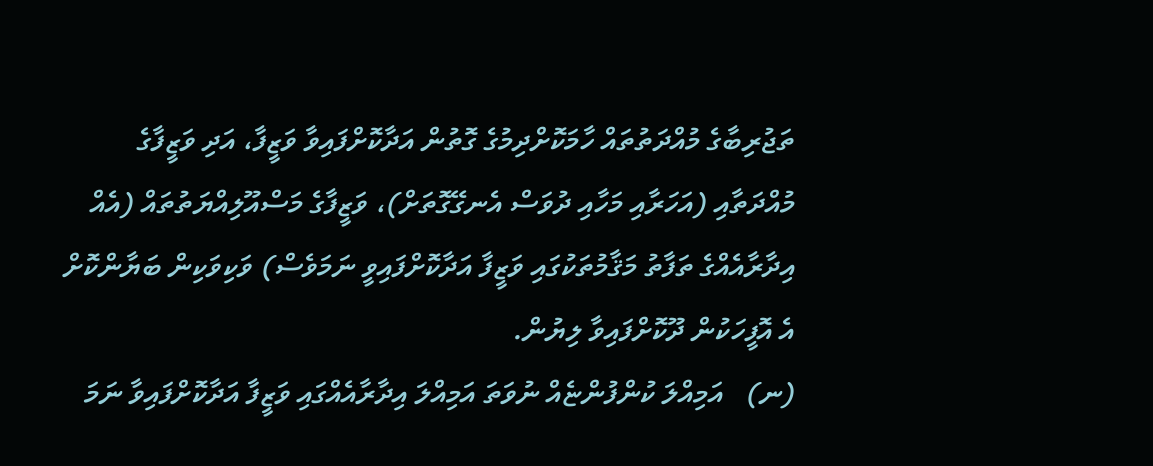ތަޖުރިބާގެ މުއްދަތުތައް ހާމަކޮށްދިމުގެ ގޮތުން އަދާކޮށްފައިވާ ވަޒީފާ، އަދި ވަޒީފާގެ މުއްދަތާއި (އަހަރާއި މަހާއި ދުވަސް އެނގޭގޮތަށް)، ވަޒީފާގެ މަސްއޫލިއްޔަތުތައް (އެއް އިދާރާއެއްގެ ތަފާތު މަޤާމުތަކުގައި ވަޒީފާ އަދާކޮށްފައިވީ ނަމަވެސް) ވަކިވަކިން ބަޔާންކޮށް އެ އޮފީހަކުން ދޫކޮށްފައިވާ ލިޔުން.
(ނ)   އަމިއްލަ ކުންފުންޏެއް ނުވަތަ އަމިއްލަ އިދާރާއެއްގައި ވަޒީފާ އަދާކޮށްފައިވާ ނަމަ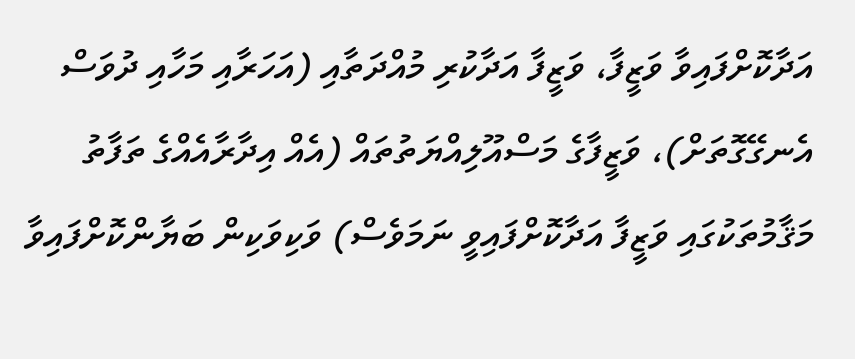އަދާކޮށްފައިވާ ވަޒީފާ، ވަޒީފާ އަދާކުރި މުއްދަތާއި (އަހަރާއި މަހާއި ދުވަސް އެނގޭގޮތަށް)، ވަޒީފާގެ މަސްއޫލިއްޔަތުތައް (އެއް އިދާރާއެއްގެ ތަފާތު މަޤާމުތަކުގައި ވަޒީފާ އަދާކޮށްފައިވީ ނަމަވެސް) ވަކިވަކިން ބަޔާންކޮށްފައިވާ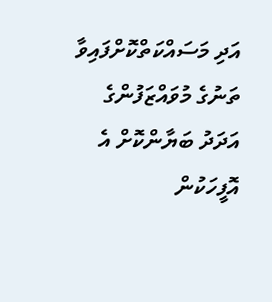އަދި މަސައްކަތްކޮށްފައިވާ ތަނުގެ މުވައްޒަފުންގެ އަދަދު ބަޔާންކޮށް އެ އޮފީހަކުން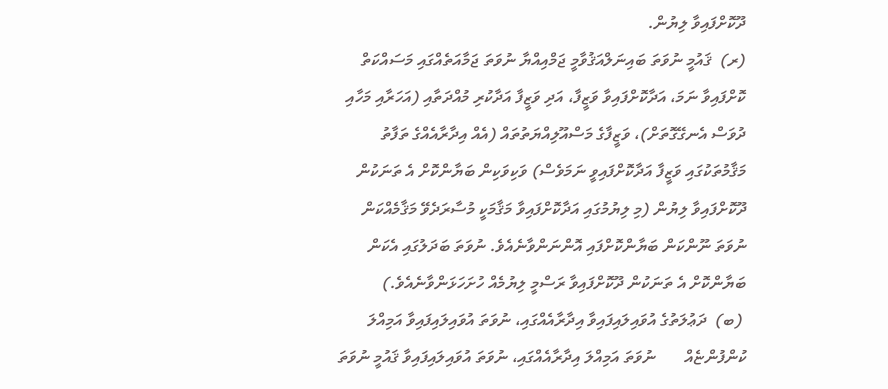ދޫކޮށްފައިވާ ލިޔުން.
(ރ)  ޤައުމީ ނުވަތަ ބައިނަލްއަޤުވާމީ ޖަމްއިއްޔާ ނުވަތަ ޖަމާއަތެއްގައި މަސައްކަތް ކޮށްފައިވާ ނަމަ، އަދާކޮށްފައިވާ ވަޒީފާ، އަދި ވަޒީފާ އަދާކުރި މުއްދަތާއި (އަހަރާއި މަހާއި ދުވަސް އެނގޭގޮތަށް)، ވަޒީފާގެ މަސްއޫލިއްޔަތުތައް (އެއް އިދާރާއެއްގެ ތަފާތު މަޤާމުތަކުގައި ވަޒީފާ އަދާކޮށްފައިވީ ނަމަވެސް) ވަކިވަކިން ބަޔާންކޮށް އެ ތަނަކުން ދޫކޮށްފައިވާ ލިޔުން (މި ލިޔުމުގައި އަދާކޮށްފައިވާ މަޤާމަކީ މުސާރަދެވޭ މަޤާމެއްކަން ނުވަތަ ނޫންކަން ބަޔާންކޮށްފައި އޮންނަންވާނެއެވެ. ނުވަތަ ބަދަލުގައި އެކަން ބަޔާންކޮށް އެ ތަނަކުން ދޫކޮށްފައިވާ ރަސްމީ ލިޔުމެއް ހުށަހަޅަންވާނެއެވެ.)
 (ބ)  ދަޢުލަތުގެ އުވައިލައިފައިވާ އިދާރާއެއްގައި، ނުވަތަ އުވައިލައިފައިވާ އަމިއްލަ ކުންފުންޏެއް       ނުވަތަ އަމިއްލަ އިދާރާއެއްގައި، ނުވަތަ އުވައިލައިފައިވާ ޤައުމީ ނުވަތަ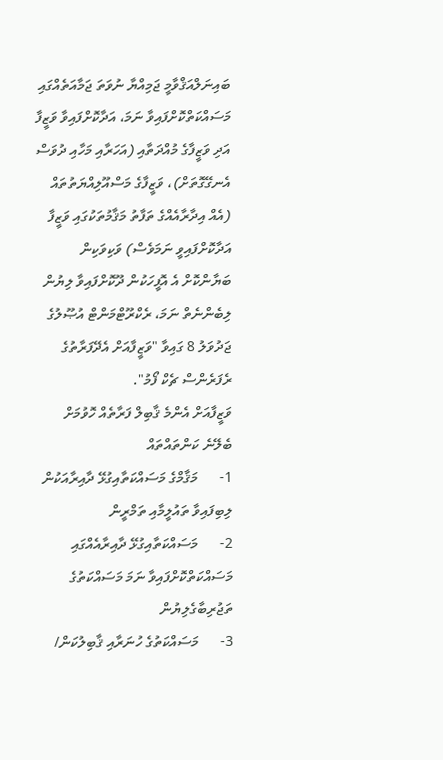ބައިނަލްއަޤްވާމީ ޖަމިއްޔާ ނުވަތަ ޖަމާއަތެއްގައި މަސައްކަތްކޮށްފައިވާ ނަމަ، އަދާކޮށްފައިވާ ވަޒީފާ އަދި ވަޒީފާގެ މުއްދަތާއި (އަހަރާއި މަހާއި ދުވަސް އެނގޭގޮތަށް)، ވަޒީފާގެ މަސްއޫލިއްޔަތުތައް (އެއް އިދާރާއެއްގެ ތަފާތު މަޤާމުތަކުގައި ވަޒީފާ އަދާކޮށްފައިވީ ނަމަވެސް) ވަކިވަކިން ބަޔާންކޮށް އެ އޮފީހަކުން ދޫކޮށްފައިވާ ލިޔުން ލިބެންނެތް ނަމަ، ރެކްރޫޓްމަންޓް އުޞޫލުގެ ޖަދުވަލު 8 ގައިވާ "ވަޒީފާއަށް އެދޭފަރާތުގެ ރެފަރެންސް ޗެކް ފޯމު".
ވަޒީފާއަށް އެންމެ ޤާބިލް ފަރާތެއް ހޮވުމަށް ބެލޭނެ ކަންތައްތައް
1-      މަޤާމްގެ މަސައްކަތާއިގުޅޭ ދާއިރާއަކުން ލިބިފައިވާ ތައުލީމާއި ތަމްރީން
2-      މަސައްކަތާއިގުޅޭ ދާއިރާއެއްގައި މަސައްކަތްކޮށްފައިވާ ނަމަ މަސައްކަތުގެ ތަޖުރިބާގެލިޔުން
3-      މަސައްކަތުގެ ހުނަރާއި ޤާބިލުކަން/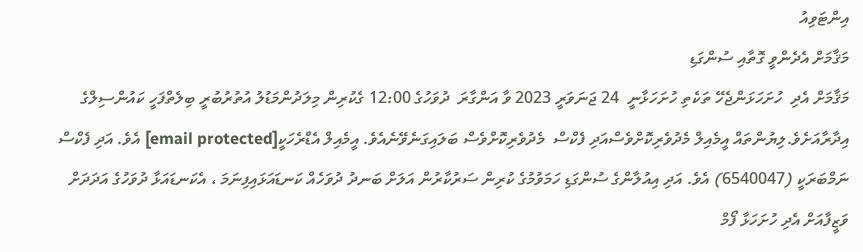އިންޓަވިއު
މަޤާމަށް އެދެންވީ ގޮތާއި ސުންގަޑި
މަޤާމަށް އެދި  ހުށަހަޅަންޖެހޭ ތަކެތި ހުށަހަޅާނީ  24 ޖަނަވަރީ 2023 ވާ އަންގާރަ  ދުވަހުގެ 12:00 ގެކުރިން މިލަދުންމަޑުލު އުތުރުބުރީ ބިލެތްފަހީ ކައުންސިލްގެ އިދާރާއަށެވެ.ލިޔުންތައް އީމެއިލް މެދުވެރިކޮށްވެސްއަދި ފެކްސް  މެދުވެރިކޮށްވެސް ބަލައިގަނެވޭނެއެވެ. އީމެއިލް އެޑްރެހަކީ[email protected] އެވެ. އަދި ފެކްސް ނަމްބަރަކީ (6540047) އެވެ. އަދި އިއުލާންގެ ސުންގަޑި ހަމަވުމުގެ ކުރިން ސަރުކާރުން އަލަށް ބަނދު ދުވަހެއް ކަނޑައަޅައިފިނަމަ ، އެކަނޑައަޅާ ދުވަހުގެ އަދަދަށް ވަޒީފާއަށް އެދި ހުށަހަޅާ ފޯމް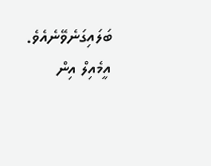ބަލައިގަނެވޭނެއެވެ. އީމެއިލް އިން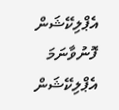އެޕްލިކޭޝަން ފޮނުވާނަމަ އެޕްލިކޭޝަން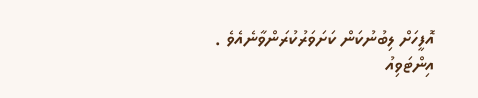އޮފީހަށް ލިބުނުކަން ކަށަވަރުކުރަންވާނެއެވެ .
އިންޓަވިއު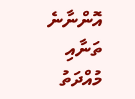އޮންނާނެ ތަނާއި މުއްދަތު